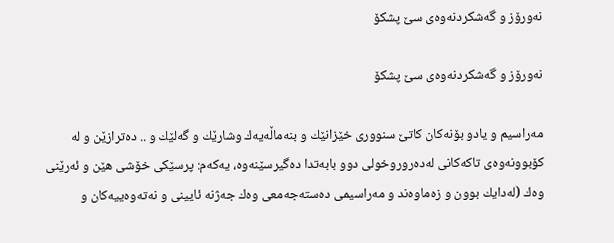نه‌ورۆز و گه‌شكردنه‌وه‌ی سێ پشكۆ

نه‌ورۆز و گه‌شكردنه‌وه‌ی سێ پشكۆ

مه‌راسیم و یادو بۆنه‌كان كاتێ سنووری خێزانێك و بنه‌ماڵه‌یه‌ك وشارێك و گه‌لێك و .. ده‌ترازێن و له‌ كۆبوونه‌وه‌ی تاكه‌كانی له‌ده‌روروخولی دوو بابه‌تدا ده‌گیرسێنه‌وه‌، یه‌كه‌م: پرسێكی خۆشی هێن و ئه‌رێنی وه‌ك (له‌دایك بوون و زه‌ماوه‌ند و مه‌راسیمی ده‌سته‌جه‌معی وه‌ك جه‌ژنه‌ ئایینی و نه‌ته‌وه‌ییه‌كان و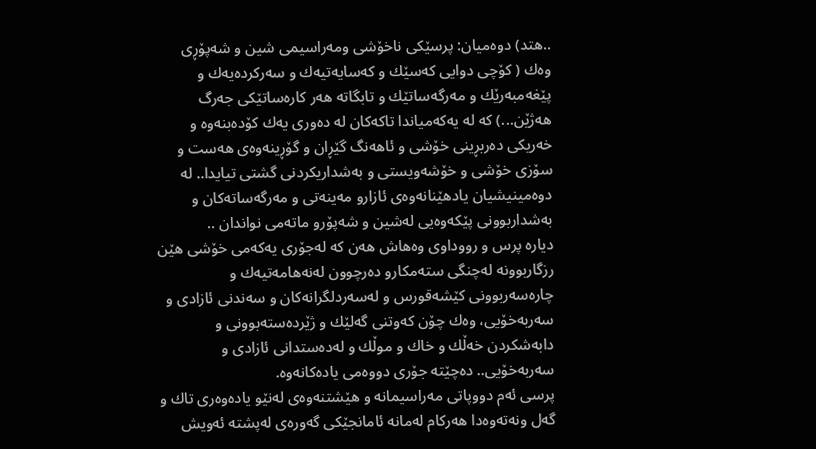..هتد) دوه‌میان: پرسێكی ناخۆشی ومه‌راسیمی شین و شه‌پۆڕی وه‌ك ( كۆچی دوایی كه‌سێك و كه‌سایه‌تیه‌ك و سه‌ركرده‌یه‌ك و پێغه‌مبه‌رێك و مه‌رگه‌ساتێك و تابگاته‌ هه‌ر كاره‌ساتێكی جه‌رگ هه‌ژێن...) كه‌ له‌ یه‌كه‌میاندا تاكه‌كان له‌ ده‌وری یه‌ك كۆده‌بنه‌وه‌ و خه‌ریكی ده‌ربڕینی خۆشی و ئاهه‌نگ گێڕان و گۆڕینه‌وه‌ی هه‌ست و سۆزی خۆشی و خۆشه‌ویستی و به‌شداریكردنی گشتی تیایدا.. له‌ دوه‌مینیشیان یادهێنانه‌وه‌ی ئازارو مه‌ینه‌تی و مه‌رگه‌ساته‌كان و به‌شداربوونی پێكه‌وه‌یی له‌شین و شه‌پۆرو ماته‌می نواندان ..
دیاره‌ پرس و رووداوی وه‌هاش هه‌ن كه‌ له‌جۆری یه‌كه‌می خۆشی هێن رزگاربوونه‌ له‌چنگی سته‌مكارو ده‌رچوون له‌نه‌هامه‌تیه‌ك و چاره‌سه‌ربوونی كێشه‌قورس و له‌سه‌ردلگرانه‌كان و سه‌ندنی ئازادی و سه‌ربه‌خۆیی، وه‌ك چۆن كه‌وتنی گه‌لێك و ژێرده‌سته‌بوونی و دابه‌شكردن خه‌ڵك و خاك و موڵك و له‌ده‌ستدانی ئازادی و سه‌ربه‌خۆیی.. ده‌چێته‌ جۆری دووه‌می یاده‌كانه‌وه‌.
پرسی ئه‌م دووپاتی مه‌راسیمانه‌ و هێشتنه‌وه‌ی له‌نێو یاده‌وه‌ری تاك و گه‌ل ونه‌ته‌وه‌دا هه‌ركام له‌مانه‌ ئامانجێكی گه‌وره‌ی له‌پشته‌ ئه‌ویش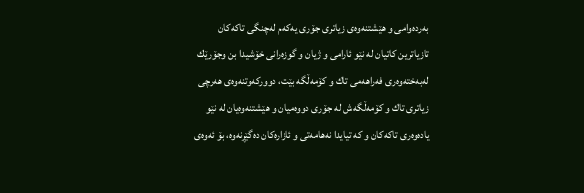به‌رده‌وامی و هێشتنه‌وه‌ی زیاتری جۆری یه‌كه‌م له‌چنگی تاكه‌كان تازیاترین كاتیان له‌ نێو ئارامی و ژیان و گوزه‌رانی خۆشیدا بن وجۆرێك له‌به‌خته‌وه‌ری فه‌راهه‌می تاك و كۆمه‌ڵگه‌ بێت، دووركه‌وتنه‌وه‌ی هه‌رچی زیاتری تاك و كۆمه‌ڵگه‌ش له‌ جۆری دووه‌میان و هێشتنه‌وه‌یان له‌ نێو یاده‌وه‌ری تاكه‌كان و كه‌ تیایدا نه‌هامه‌تی و ئازاره‌كان ده‌گێڕنه‌وه‌، بۆ ئه‌وه‌ی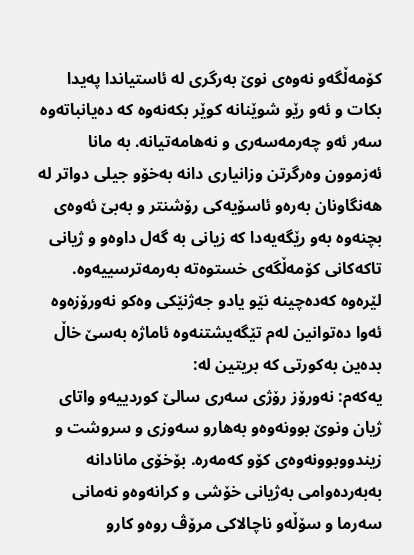كۆمه‌ڵگه‌و نه‌وه‌ی نوێ به‌رگری له‌ ئاستیاندا په‌یدا بكات و ئه‌و رێو شوێنانه‌ كوێر بكه‌نه‌وه‌ كه‌ ده‌یانباته‌وه‌ سه‌ر ئه‌و چه‌رمه‌سه‌ری و نه‌هامه‌تیانه‌. به‌ مانا ئه‌زموون وه‌رگرتن وزانیاری دانه‌ به‌خۆو جیلی دواتر له‌ هه‌نگاونان به‌ره‌و ئاسۆیه‌كی رۆشنتر و به‌بێ ئه‌وه‌ی بچنه‌وه‌ به‌و رێگه‌یه‌دا كه‌ زیانی به‌ گه‌ل داوه‌و و ژیانی تاكه‌كانی كۆمه‌ڵگه‌ی خستوه‌ته‌ به‌رمه‌ترسییه‌وه‌.
لێره‌وه‌ كه‌ده‌چینه‌ نێو یادو جه‌ژنێكی وه‌كو نه‌ورۆزه‌وه‌ ئه‌وا ده‌توانین له‌م تێگه‌یشتنه‌وه‌ ئاماژه‌ به‌سێ خاڵ بده‌ین به‌كورتی كه‌ بریتین له‌:
یه‌كه‌م: نه‌ورۆز رۆژی سه‌ری سالێ كوردییه‌و واتای ژیان ونوێ بوونه‌وه‌و به‌هارو سه‌وزی و سروشت و زیندووبوونه‌وه‌ی كۆو كه‌مه‌ره‌. بۆخۆی مانادانه‌ به‌به‌رده‌وامی به‌ژیانی خۆشی و كرانه‌وه‌و نه‌مانی سه‌رما و سۆڵه‌و ناچالاكی مرۆڤ روه‌و كارو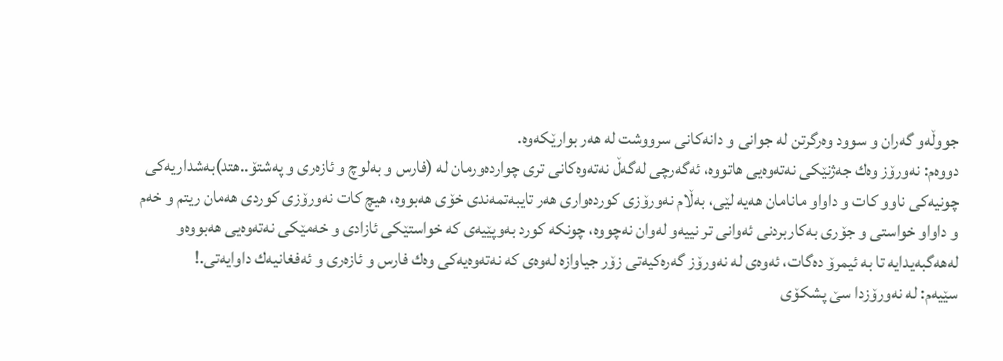جووڵه‌و گه‌ران و سوود وه‌رگرتن له‌ جوانی و دانه‌كانی سرووشت له‌ هه‌ر بوارێكه‌وه‌.
دووه‌م: نه‌ورۆز وه‌ك جه‌ژنێكی نه‌ته‌وه‌یی هاتووه‌، ئه‌گه‌رچی له‌گه‌ڵ نه‌ته‌وه‌كانی تری چوارده‌ورمان له‌ (فارس و به‌لوچ و ئازه‌ری و په‌شتۆ..هتد)به‌شداریه‌كی چونیه‌كی ناوو كات و داواو مانامان هه‌یه‌ لێی، به‌ڵام نه‌ورۆزی كورده‌واری هه‌ر تایبه‌تمه‌ندی خۆی هه‌بووه‌، هیچ كات نه‌ورۆزی كوردی هه‌مان ریتم و خه‌م و داواو خواستی و جۆری به‌كاربردنی ئه‌وانی تر نییه‌و له‌وان نه‌چووه‌، چونكه‌ كورد به‌وپێیه‌ی كه‌ خواستێكی ئازادی و خه‌مێكی نه‌ته‌وه‌یی هه‌بووه‌و له‌هه‌گبه‌یدایه‌ تا به‌ ئیمرۆ ده‌گات، ئه‌وه‌ی له‌ نه‌ورۆز گه‌ره‌كیه‌تی زۆر جیاوازه‌ له‌وه‌ی كه‌ نه‌ته‌وه‌یه‌كی وه‌ك فارس و ئازه‌ری و ئه‌فغانیه‌ك داوایه‌تی.!
سێیه‌م: له‌ نه‌ورۆزدا سێ پشكۆی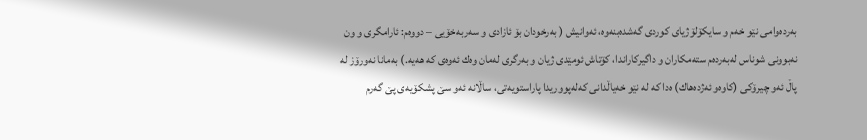به‌رده‌وامی نێو خه‌م و سایكۆلۆژیای كوردی گه‌شده‌بنه‌وه‌، ئه‌وانیش ( به‌رخودان بۆ ئازادی و سه‌ربه‌خۆیی – دووه‌م: ئارامگری و ون نه‌بوونی شوناس له‌به‌رده‌م سته‌مكاران و داگیركاراندا، كۆتاش ئومێدی ژیان و به‌رگری له‌مان وه‌ك ئه‌وه‌ی كه‌ هه‌یه‌.) به‌مانا نه‌ورۆز له‌ پاڵ ئه‌و چیرۆكی (كاوه‌و ئه‌ژده‌هاك) ه‌دا كه‌ له‌ نێو خه‌یاڵدانی كه‌له‌پووریدا پاراستویه‌تی، ساڵانه‌ ئه‌و سێ پشكۆیه‌ی پێ گه‌رم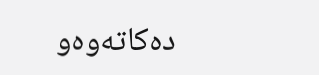ده‌كاته‌وه‌و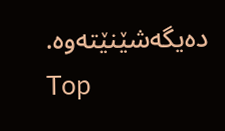ده‌یگه‌شێنێته‌وه‌.
Top